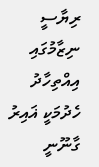ރިޔާސީ ނިޒާމުގައި އިއްތިހާދު ހެދުމަކީ ޣައިރު ގާނޫނީ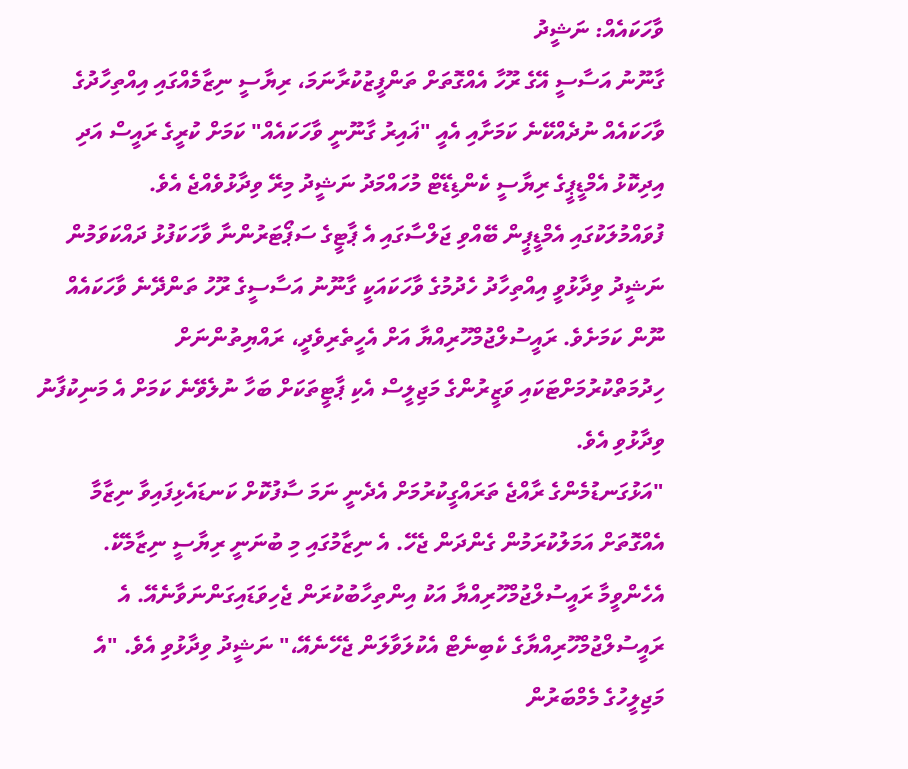ވާހަކައެއް: ނަޝީދު
ގާނޫނު އަސާސީ އޭގެ ރޫހާ އެއްގޮތަށް ތަންފީޒުކުރާނަމަ، ރިޔާސީ ނިޒާމެއްގައި އިއްތިހާދުގެ ވާހަކައެއް ނުދެއްކޭނެ ކަމަށާއި އެއީ "ޣައިރު ގާނޫނީ ވާހަކައެއް" ކަމަށް ކުރީގެ ރައީސް އަދި އިދިކޮޅު އެމްޑީޕީގެ ރިޔާސީ ކެންޑިޑޭޓް މުހައްމަދު ނަޝީދު މިރޭ ވިދާޅުވެއްޖެ އެވެ.
ފުވައްމުލަކުގައި އެމްޑީޕީން ބޭއްވި ޖަލްސާގައި އެ ޕާޓީގެ ސަޕޯޓަރުންނާ ވާހަކަފުޅު ދައްކަވަމުން ނަޝީދު ވިދާޅުވީ އިއްތިހާދު ހެދުމުގެ ވާހަކައަކީ ގާނޫނު އަސާސީގެ ރޫހު ތަންދޭނެ ވާހަކައެއް ނޫން ކަމަށެވެ. ރައީސުލްޖުމްހޫރިއްޔާ އަށް އެހީތެރިވެދީ، ރައްޔިތުންނަށް ހިދުމަތްކުރުމަށްޓަކައި ވަޒީރުންގެ މަޖިލީސް އެކި ޕާޓީތަކަށް ބަހާ ނުލެވޭނެ ކަމަށް އެ މަނިކުފާނު ވިދާޅުވި އެވެ.
"އަޅުގަނޑުމެންގެ ރާއްޖެ ތަރައްގީކުރުމަށް އެދެނީ ނަމަ ސާފުކޮށް ކަނޑައެޅިފައިވާ ނިޒާމާ އެއްގޮތަށް އަމަލުކުރަމުން ގެންދަން ޖެހޭ. އެ ނިޒާމުގައި މި ބުނަނީ ރިޔާސީ ނިޒާމެކޭ. އެހެންވީމާ ރައީސުލްޖުމްހޫރިއްޔާ އަކު އިންތިހާބުކުރަން ޖެހިވަޑައިގަންނަވާނެއޭ. އެ ރައީސުލްޖުމްހޫރިއްޔާގެ ކެބިނެޓް އެކުލަވާލަން ޖެހޭނެއޭ،" ނަޝީދު ވިދާޅުވި އެވެ. "އެ މަޖިލީހުގެ މެމްބަރުން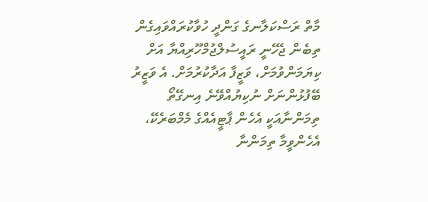މާތް ރަސްކަލާނގެ ގަންދީ ހުވާކުރައްވައިގެން ތިބެން ޖެހޭނީ ރައީސުލްޖުމްހޫރިއްޔާ އަށް ކިޔަމަންވުމަށް، ވަޒީފާ އަދާކުރުމަށް. އެ ވަޒީރު ބޭފުޅުންނަށް ނުކިޔުއްވޭނެ އިނގޭތޯ ތިމަންނާއަކީ އެހެން ޕާޓީއެއްގެ މެމްބަރެކޭ، އެހެންވީމާ ތިމަންނާ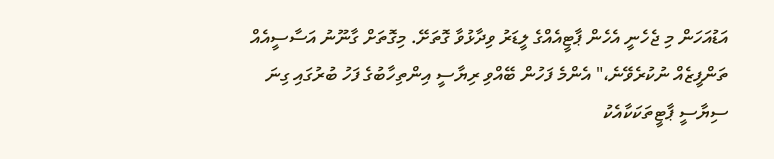އަޑުއަހަން މި ޖެހެނީ އެހެން ޕާޓީއެއްގެ ލީޑަރު ވިދާޅުވާ ގޮތަށޭ. މިގޮތަށް ގާނޫނު އަސާސީއެއް ތަންފީޒެއް ނުކުރެވޭނެ،" އެންމެ ފަހުން ބޭއްވި ރިޔާސީ އިންތިހާބުގެ ފަހު ބުރުގައި ގިނަ ސިޔާސީ ޕާޓީތަކަކާއެކު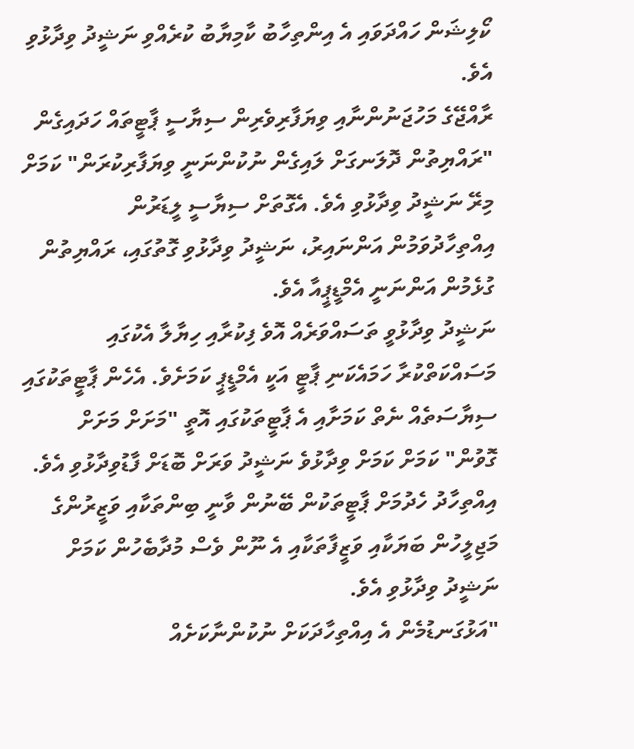ކޯލިޝަން ހައްދަވައި އެ އިންތިހާބު ކާމިޔާބު ކުރެއްވި ނަޝީދު ވިދާޅުވި އެވެ.
ރާއްޖޭގެ މަހުޖަނުންނާއި ވިޔަފާރިވެރިން ސިޔާސީ ޕާޓީތައް ހަދައިގެން "ރައްޔިތުން ދޮލަނގަށް ލައިގެން ނުކުންނަނީ ވިޔަފާރިކުރަން" ކަމަށް މިރޭ ނަޝީދު ވިދާޅުވި އެވެ. އެގޮތަށް ސިޔާސީ ލީޑަރުން އިއްތިހާދުވަމުން އަންނައިރު، ނަޝީދު ވިދާޅުވި ގޮތުގައި، ރައްޔިތުން ގުޅެމުން އަންނަނީ އެމްޑީޕީއާ އެވެ.
ނަޝީދު ވިދާޅުވީ ތަސައްވަރެއް އޮވެ ފިކުރާއި ހިޔާލާ އެކުގައި މަސައްކަތްކުރާ ހަމައެކަނި ޕާޓީ އަކީ އެމްޑީޕީ ކަމަށެވެ. އެހެން ޕާޓީތަކުގައި ސިޔާސަތެއް ނެތް ކަމަށާއި އެ ޕާޓީތަކުގައި އޮތީ "މަށަށް މަށަށް ގޮވުން" ކަމަށް ކަމަށް ވިދާޅުވެ ނަޝީދު ވަރަށް ބޮޑަށް ފާޑުވިދާޅުވި އެވެ. އިއްތިހާދު ހެދުމަށް ޕާޓީތަކުން ބޭނުން ވާނީ ބިންތަކާއި ވަޒީރުންގެ މަޖިލީހުން ބަޔަކާއި ވަޒީފާތަކާއި އެ ނޫން ވެސް މުދާބެހުން ކަމަށް ނަޝީދު ވިދާޅުވި އެވެ.
"އަޅުގަނޑުމެން އެ އިއްތިހާދަކަށް ނުކުންނާކަށެއް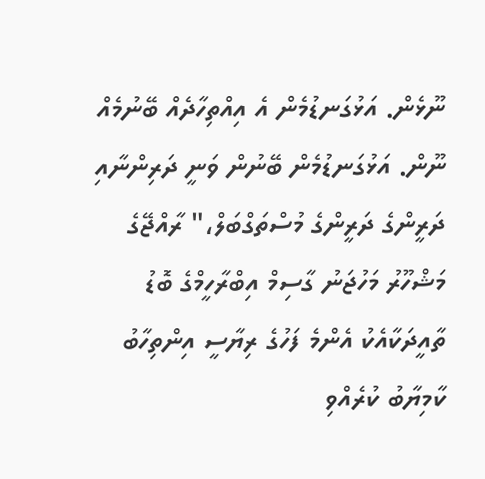ނޫޅެން. އަޅުގަނޑުމެން އެ އިއްތިހާދެއް ބޭނުމެއް ނޫން. އަޅުގަނޑުމެން ބޭނުން ވަނީ ދަރިންނާއި ދަރީންގެ ދަރީންގެ މުސްތަގްބަލް،" ރާއްޖޭގެ މަޝްހޫރު މަހުޖަނު ގާސިމް އިބްރާހީމްގެ ބޮޑު ތާއީދަކާއެކު އެންމެ ފަހުގެ ރިޔާސީ އިންތިހާބު ކާމިޔާބު ކުރެއްވި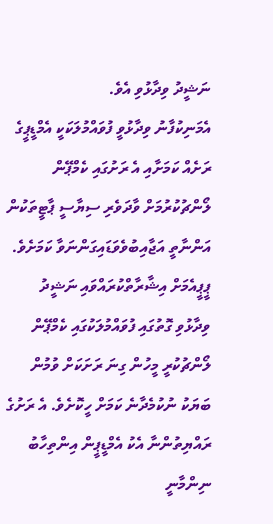ނަޝީދު ވިދާޅުވި އެވެ.
އެމަނިކުފާނު ވިދާޅުވީ ފުވައްމުލަކަކީ އެމްޑީޕީގެ ރަށެއް ކަމަށާއި އެ ރަށުގައި ކެމްޕޭން ލޯންޗުކުރުމަށް ވާދަވެރި ސިޔާސީ ޕާޓީތަކުން އަންނާތީ އަޖާއިބުވެވަޑައިގަންނަވާ ކަމަށެވެ. ޕީޕީއެމަށް އިޝާރާތްކުރައްވައި ނަޝީދު ވިދާޅުވި ގޮތުގައި ފުވައްމުލަކުގައި ކެމްޕޭން ލޯންޗުކުރީ މީހުން ގިނަ ރަށަކަށް ވުމުން ބަޔަކު ނުކުމެދާނެ ކަމަށް ހީކޮށެވެ. އެ ރަށުގެ ރައްޔިތުންނާ އެކު އެމްޑީޕީން އިންތިހާބު ނިންމާނީ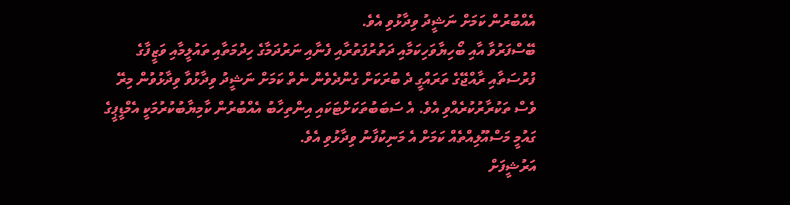އެއްބުރުން ކަމަށް ނަޝީދު ވިދާޅުވި އެވެ.
ބޭސްފަރުވާ އާއި ބޯހިޔާވަހިކަމާއި ދަތުރުފަތުރާއި ފެނާއި ނަރުދަމާގެ ހިދުމަތާއި ތައުލީމާއި ވަޒީފާގެ ފުރުސަތާއި ރާއްޖޭގެ ތަރައްގީ ދެ ބުރަކަށް ގެންދެވެން ނެތް ކަމަށް ނަޝީދު ވިދާޅުވާ ވިދާޅުވުން މިރޭ ވެސް ތަކުރާރުކުރެއްވި އެވެ. އެ ސަބަބުތަކަށްޓަކައި އިންތިހާބު އެއްބުރުން ކާމިޔާބުކުރުމަކީ އެމްޑީޕީގެ ގައުމީ މަސްއޫލިއްތެއް ކަމަށް އެ މަނިކުފާނު ވިދާޅުވި އެވެ.
އަރުޝީފަށް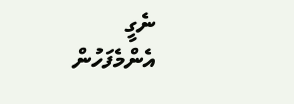ނެގީ
އެންމެފަހުން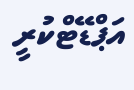އަޕްޑޭޓްކުރީ